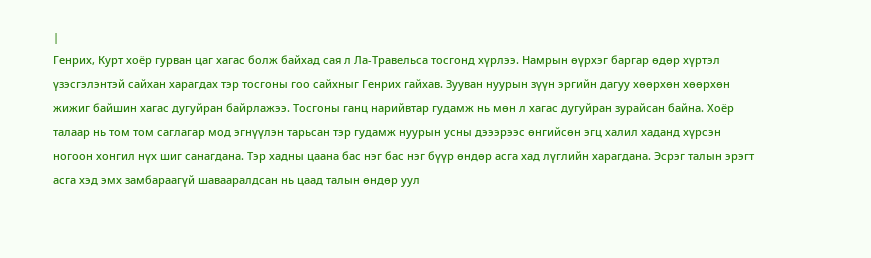|
Генрих, Курт хоёр гурван цаг хагас болж байхад сая л Ла-Травельса тосгонд хүрлээ. Намрын өүрхэг баргар өдөр хүртэл үзэсгэлэнтэй сайхан харагдах тэр тосгоны гоо сайхныг Генрих гайхав. Зууван нуурын зүүн эргийн дагуу хөөрхөн хөөрхөн жижиг байшин хагас дугуйран байрлажээ. Тосгоны ганц нарийвтар гудамж нь мөн л хагас дугуйран зурайсан байна. Хоёр талаар нь том том саглагар мод эгнүүлэн тарьсан тэр гудамж нуурын усны дэээрээс өнгийсөн эгц халил хаданд хүрсэн ногоон хонгил нүх шиг санагдана. Тэр хадны цаана бас нэг бас нэг бүүр өндөр асга хад лүглийн харагдана. Эсрэг талын эрэгт асга хэд эмх замбараагүй шавааралдсан нь цаад талын өндөр уул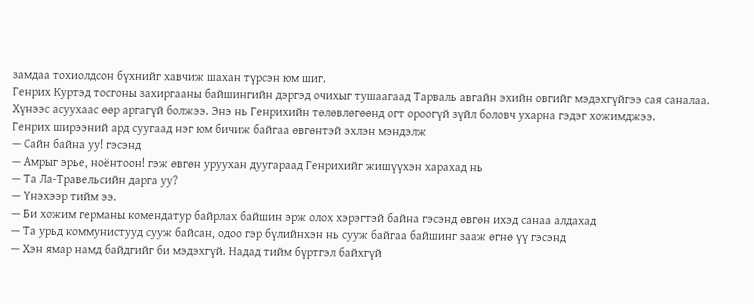замдаа тохиолдсон бүхнийг хавчиж шахан түрсэн юм шиг.
Генрих Куртэд тосгоны захиргааны байшингийн дэргэд очихыг тушаагаад Тарваль авгайн эхийн овгийг мэдэхгүйгээ сая саналаа. Хүнээс асуухаас өөр аргагүй болжээ. Энэ нь Генрихийн төлөвлөгөөнд огт ороогүй зүйл боловч ухарна гэдэг хожимджээ.
Генрих ширээний ард суугаад нэг юм бичиж байгаа өвгөнтэй эхлэн мэндэлж
— Сайн байна уу! гэсэнд
— Амрыг эрье, ноёнтоон! гэж өвгөн уруухан дуугараад Генрихийг жишүүхэн харахад нь
— Та Ла-Травельсийн дарга уу?
— Үнэхээр тийм ээ.
— Би хожим германы комендатур байрлах байшин эрж олох хэрэгтэй байна гэсэнд өвгөн ихэд санаа алдахад
— Та урьд коммунистууд сууж байсан, одоо гэр бүлийнхэн нь сууж байгаа байшинг зааж өгнө үү гэсэнд
— Хэн ямар намд байдгийг би мэдэхгүй. Надад тийм бүртгэл байхгүй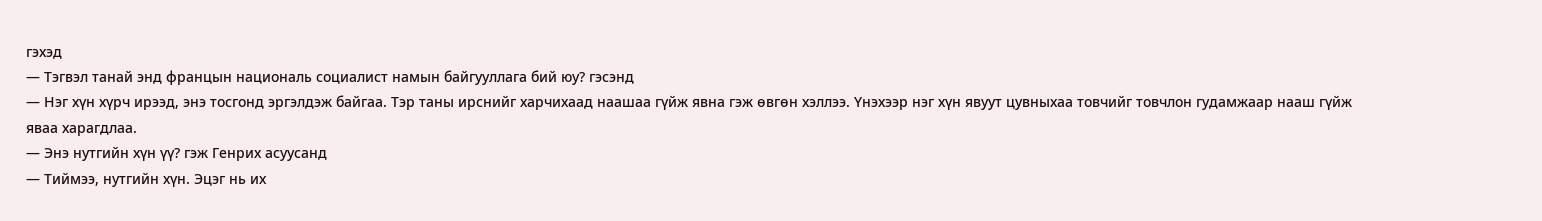гэхэд
— Тэгвэл танай энд францын националь социалист намын байгууллага бий юу? гэсэнд
— Нэг хүн хүрч ирээд, энэ тосгонд эргэлдэж байгаа. Тэр таны ирснийг харчихаад наашаа гүйж явна гэж өвгөн хэллээ. Үнэхээр нэг хүн явуут цувныхаа товчийг товчлон гудамжаар нааш гүйж яваа харагдлаа.
— Энэ нутгийн хүн үү? гэж Генрих асуусанд
— Тиймээ, нутгийн хүн. Эцэг нь их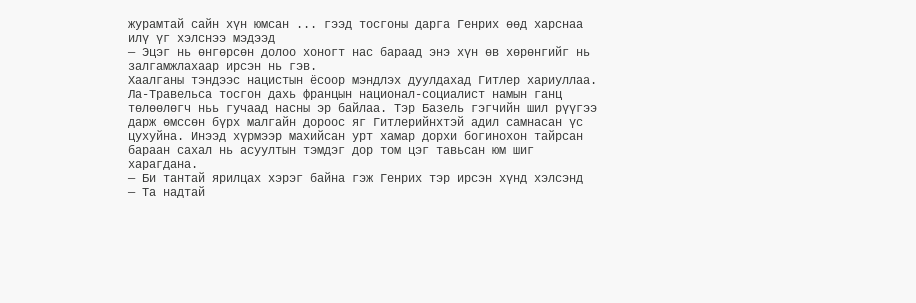журамтай сайн хүн юмсан ... гээд тосгоны дарга Генрих өөд харснаа илү үг хэлснээ мэдээд
— Эцэг нь өнгөрсөн долоо хоногт нас бараад энэ хүн өв хөрөнгийг нь залгамжлахаар ирсэн нь гэв.
Хаалганы тэндээс нацистын ёсоор мэндлэх дуулдахад Гитлер хариуллаа.
Ла-Травельса тосгон дахь францын национал-социалист намын ганц төлөөлөгч ньь гучаад насны эр байлаа. Тэр Базель гэгчийн шил рүүгээ дарж өмссөн бүрх малгайн дороос яг Гитлерийнхтэй адил самнасан үс цухуйна. Инээд хүрмээр махийсан урт хамар дорхи богинохон тайрсан бараан сахал нь асуултын тэмдэг дор том цэг тавьсан юм шиг харагдана.
— Би тантай ярилцах хэрэг байна гэж Генрих тэр ирсэн хүнд хэлсэнд
— Та надтай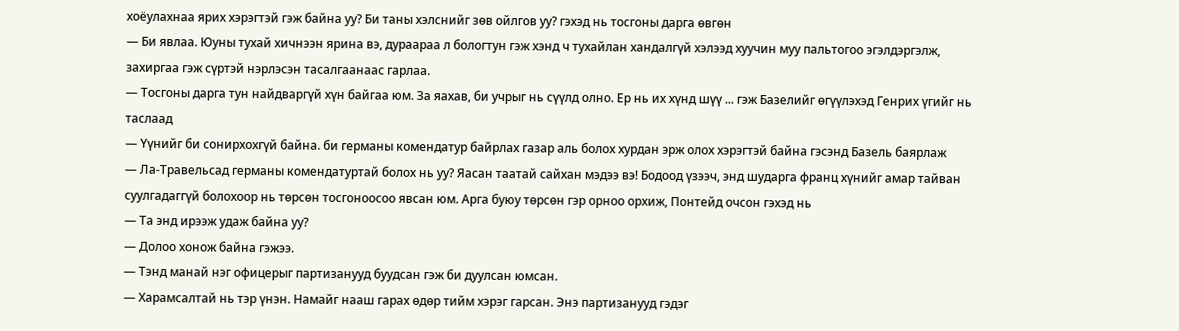хоёулахнаа ярих хэрэгтэй гэж байна уу? Би таны хэлснийг зөв ойлгов уу? гэхэд нь тосгоны дарга өвгөн
— Би явлаа. Юуны тухай хичнээн ярина вэ, дураараа л бологтун гэж хэнд ч тухайлан хандалгүй хэлээд хуучин муу пальтогоо эгэлдэргэлж, захиргаа гэж сүртэй нэрлэсэн тасалгаанаас гарлаа.
— Тосгоны дарга тун найдваргүй хүн байгаа юм. За яахав, би учрыг нь сүүлд олно. Ер нь их хүнд шүү ... гэж Базелийг өгүүлэхэд Генрих үгийг нь таслаад
— Үүнийг би сонирхохгүй байна. би германы комендатур байрлах газар аль болох хурдан эрж олох хэрэгтэй байна гэсэнд Базель баярлаж
— Ла-Травельсад германы комендатуртай болох нь уу? Яасан таатай сайхан мэдээ вэ! Бодоод үзээч, энд шударга франц хүнийг амар тайван суулгадаггүй болохоор нь төрсөн тосгоноосоо явсан юм. Арга буюу төрсөн гэр орноо орхиж, Понтейд очсон гэхэд нь
— Та энд ирээж удаж байна уу?
— Долоо хонож байна гэжээ.
— Тэнд манай нэг офицерыг партизанууд буудсан гэж би дуулсан юмсан.
— Харамсалтай нь тэр үнэн. Намайг нааш гарах өдөр тийм хэрэг гарсан. Энэ партизанууд гэдэг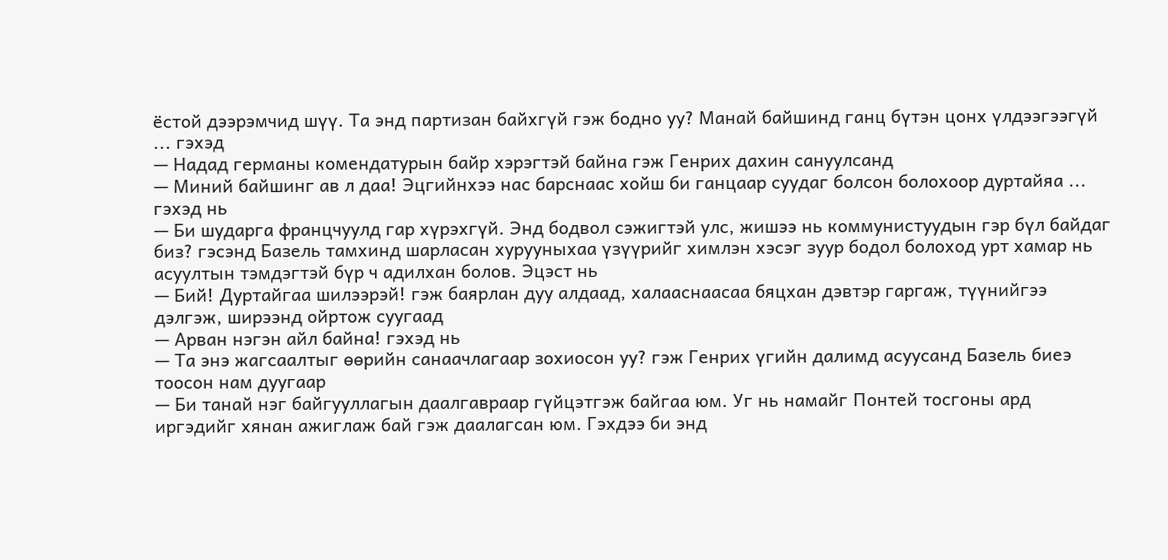ёстой дээрэмчид шүү. Та энд партизан байхгүй гэж бодно уу? Манай байшинд ганц бүтэн цонх үлдээгээгүй ... гэхэд
— Надад германы комендатурын байр хэрэгтэй байна гэж Генрих дахин сануулсанд
— Миний байшинг ав л даа! Эцгийнхээ нас барснаас хойш би ганцаар суудаг болсон болохоор дуртайяа ... гэхэд нь
— Би шударга францчуулд гар хүрэхгүй. Энд бодвол сэжигтэй улс, жишээ нь коммунистуудын гэр бүл байдаг биз? гэсэнд Базель тамхинд шарласан хурууныхаа үзүүрийг химлэн хэсэг зуур бодол болоход урт хамар нь асуултын тэмдэгтэй бүр ч адилхан болов. Эцэст нь
— Бий! Дуртайгаа шилээрэй! гэж баярлан дуу алдаад, халааснаасаа бяцхан дэвтэр гаргаж, түүнийгээ дэлгэж, ширээнд ойртож суугаад
— Арван нэгэн айл байна! гэхэд нь
— Та энэ жагсаалтыг өөрийн санаачлагаар зохиосон уу? гэж Генрих үгийн далимд асуусанд Базель биеэ тоосон нам дуугаар
— Би танай нэг байгууллагын даалгавраар гүйцэтгэж байгаа юм. Уг нь намайг Понтей тосгоны ард иргэдийг хянан ажиглаж бай гэж даалагсан юм. Гэхдээ би энд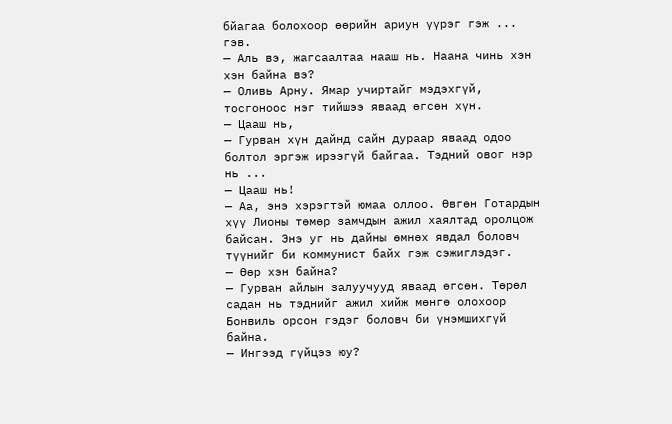бйагаа болохоор өөрийн ариун үүрэг гэж ... гэв.
— Аль вэ, жагсаалтаа нааш нь. Наана чинь хэн хэн байна вэ?
— Оливь Арну. Ямар учиртайг мэдэхгүй, тосгоноос нэг тийшээ яваад өгсөн хүн.
— Цааш нь,
— Гурван хүн дайнд сайн дураар яваад одоо болтол эргэж ирээгүй байгаа. Тэдний овог нэр нь ...
— Цааш нь!
— Аа, энэ хэрэгтэй юмаа оллоо. Өвгөн Готардын хүү Лионы төмөр замчдын ажил хаялтад оролцож байсан. Энэ уг нь дайны өмнөх явдал боловч түүнийг би коммунист байх гэж сэжиглэдэг.
— Өөр хэн байна?
— Гурван айлын залуучууд яваад өгсөн. Төрөл садан нь тэднийг ажил хийж мөнгө олохоор Бонвиль орсон гэдэг боловч би үнэмшихгүй байна.
— Ингээд гүйцээ юу?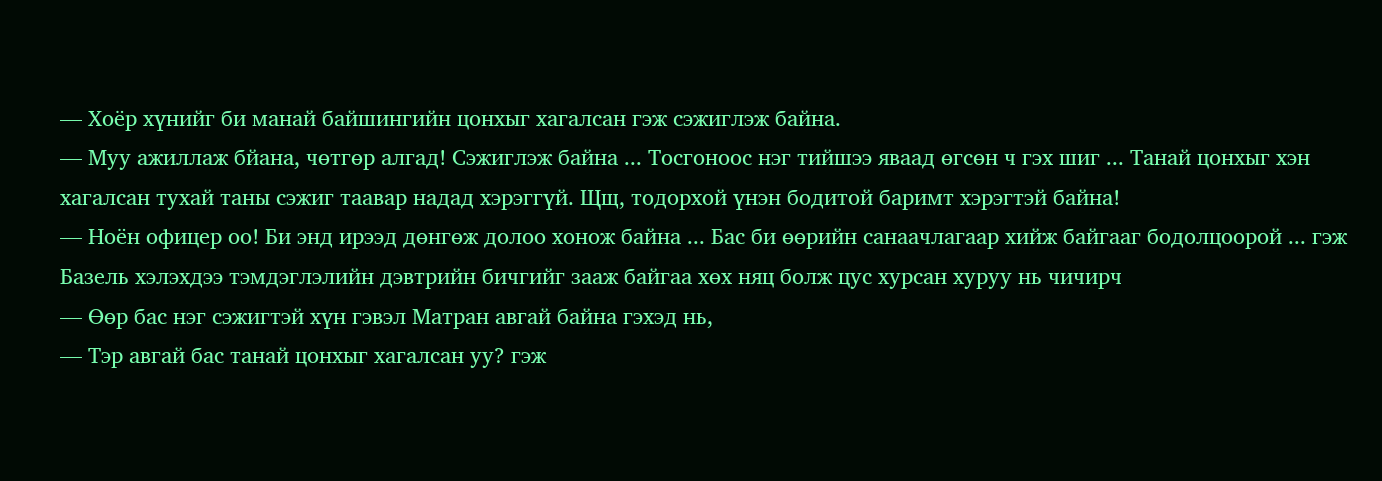— Хоёр хүнийг би манай байшингийн цонхыг хагалсан гэж сэжиглэж байна.
— Муу ажиллаж бйана, чөтгөр алгад! Сэжиглэж байна ... Тосгоноос нэг тийшээ яваад өгсөн ч гэх шиг ... Танай цонхыг хэн хагалсан тухай таны сэжиг таавар надад хэрэггүй. Щщ, тодорхой үнэн бодитой баримт хэрэгтэй байна!
— Ноён офицер оо! Би энд ирээд дөнгөж долоо хонож байна ... Бас би өөрийн санаачлагаар хийж байгааг бодолцоорой ... гэж Базель хэлэхдээ тэмдэглэлийн дэвтрийн бичгийг зааж байгаа хөх няц болж цус хурсан хуруу нь чичирч
— Өөр бас нэг сэжигтэй хүн гэвэл Матран авгай байна гэхэд нь,
— Тэр авгай бас танай цонхыг хагалсан уу? гэж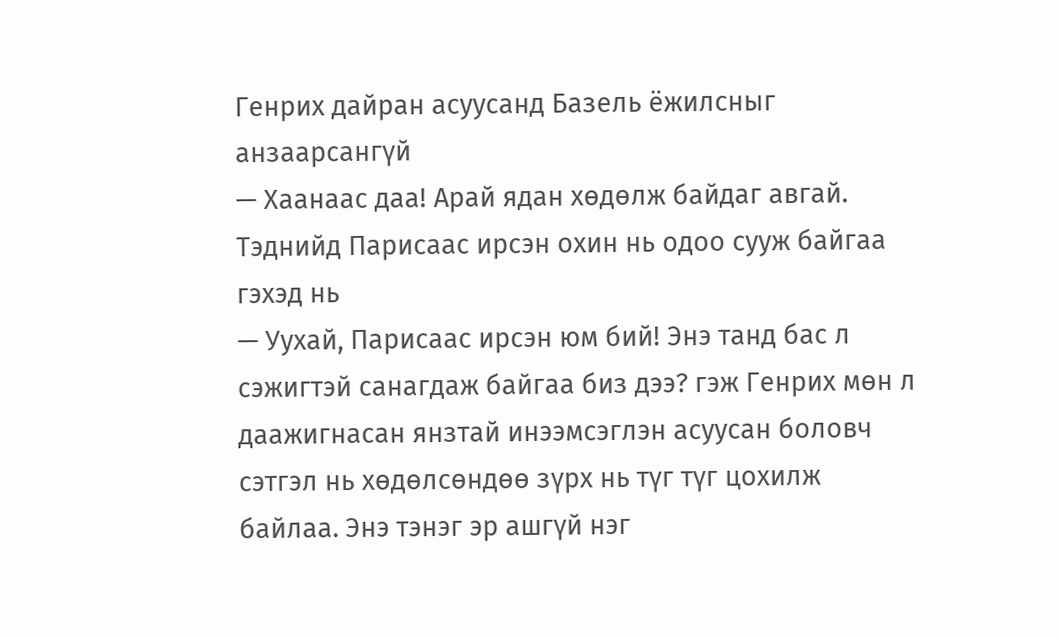Генрих дайран асуусанд Базель ёжилсныг анзаарсангүй
— Хаанаас даа! Арай ядан хөдөлж байдаг авгай. Тэднийд Парисаас ирсэн охин нь одоо сууж байгаа гэхэд нь
— Уухай, Парисаас ирсэн юм бий! Энэ танд бас л сэжигтэй санагдаж байгаа биз дээ? гэж Генрих мөн л даажигнасан янзтай инээмсэглэн асуусан боловч сэтгэл нь хөдөлсөндөө зүрх нь түг түг цохилж байлаа. Энэ тэнэг эр ашгүй нэг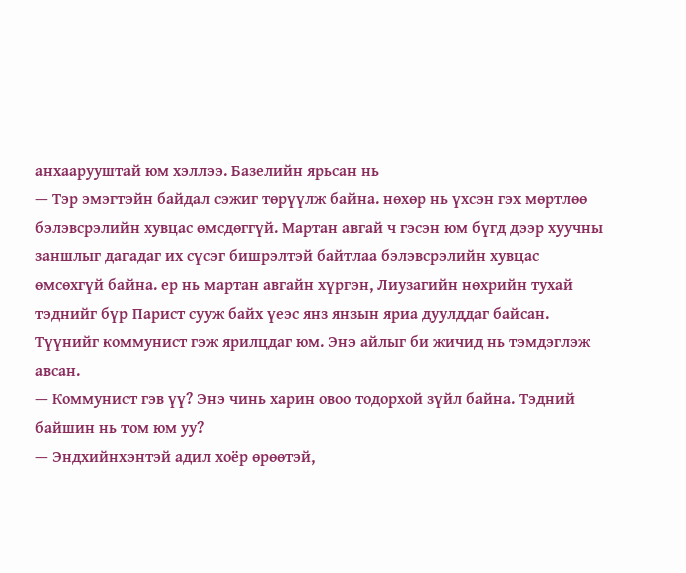анхаарууштай юм хэллээ. Базелийн ярьсан нь
— Тэр эмэгтэйн байдал сэжиг төрүүлж байна. нөхөр нь үхсэн гэх мөртлөө бэлэвсрэлийн хувцас өмсдөггүй. Мартан авгай ч гэсэн юм бүгд дээр хуучны заншлыг дагадаг их сүсэг бишрэлтэй байтлаа бэлэвсрэлийн хувцас өмсөхгүй байна. ер нь мартан авгайн хүргэн, Лиузагийн нөхрийн тухай тэднийг бүр Парист сууж байх үеэс янз янзын яриа дуулддаг байсан. Түүнийг коммунист гэж ярилцдаг юм. Энэ айлыг би жичид нь тэмдэглэж авсан.
— Коммунист гэв үү? Энэ чинь харин овоо тодорхой зүйл байна. Тэдний байшин нь том юм уу?
— Эндхийнхэнтэй адил хоёр өрөөтэй,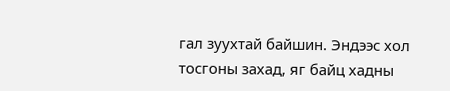гал зуухтай байшин. Эндээс хол тосгоны захад, яг байц хадны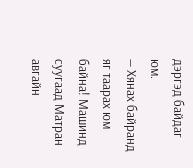дэргэд байдаг юм.
— Хянах байранд яг таарах юм байна! Машинд суугаад Матран авгайн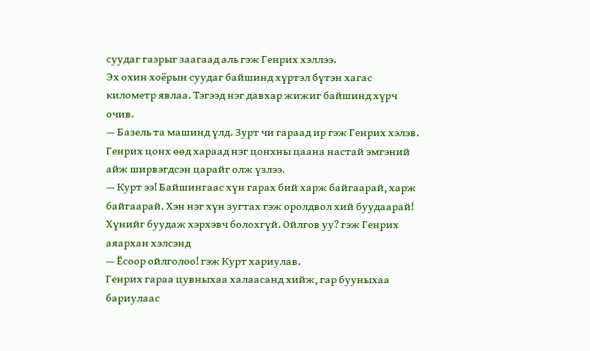суудаг газрыг заагаад аль гэж Генрих хэллээ.
Эх охин хоёрын суудаг байшинд хүртэл бүтэн хагас километр явлаа. Тэгээд нэг давхар жижиг байшинд хүрч очив.
— Базель та машинд үлд. Зурт чи гараад ир гэж Генрих хэлэв. Генрих цонх өөд хараад нэг цонхны цаана настай эмгэний айж ширвэгдсэн царайг олж үзлээ.
— Курт ээ! Байшингаас хүн гарах бий харж байгаарай, харж байгаарай. Хэн нэг хүн зугтах гэж оролдвол хий буудаарай! Хүнийг буудаж хэрхэвч болохгүй. Ойлгов уу? гэж Генрих аяархан хэлсэнд
— Ёсоор ойлголоо! гэж Курт хариулав.
Генрих гараа цувныхаа халаасанд хийж, гар бууныхаа бариулаас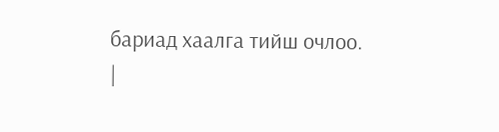бариад хаалга тийш очлоо.
|